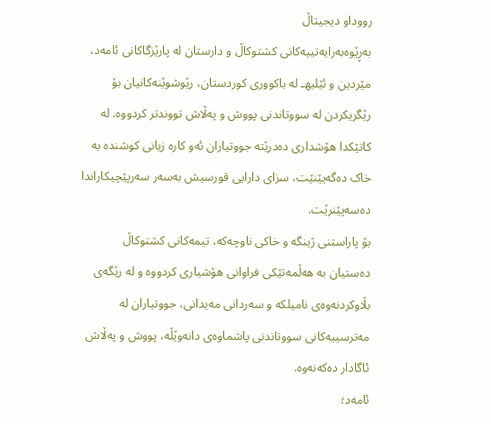رووداو دیجیتاڵ
بەڕێوەبەرایەتییەکانی کشتوکاڵ و دارستان لە پارێزگاکانی ئامەد، مێردین و ئێلیهـ لە باکووری کوردستان، رێوشوێنەکانیان بۆ رێگریکردن لە سووتاندنی پووش و پەڵاش تووندتر کردووە. لە کاتێکدا هۆشداری دەدرێتە جووتیاران ئەو کارە زیانی کوشندە بە خاک دەگەیێنێت، سزای دارایی قورسیش بەسەر سەرپێچیکاراندا دەسەپێنرێت.
بۆ پاراستنی ژینگە و خاکی ناوچەکە، تیمەکانی کشتوکاڵ دەستیان بە هەڵمەتێکی فراوانی هۆشیاری کردووە و لە رێگەی بڵاوکردنەوەی نامیلکە و سەردانی مەیدانی، جووتیاران لە مەترسییەکانی سووتاندنی پاشماوەی دانەوێڵە، پووش و پەڵاش ئاگادار دەکەنەوە.
ئامەد؛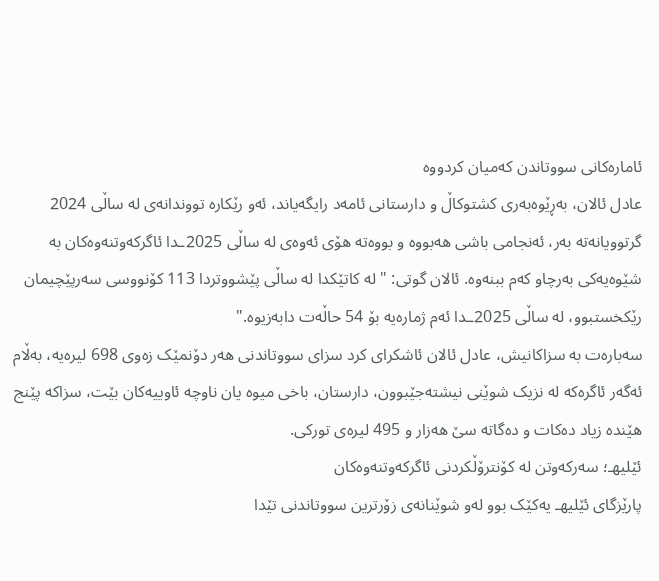ئامارەکانی سووتاندن کەمیان کردووە
عادل ئالان، بەڕێوەبەری کشتوکاڵ و دارستانی ئامەد رایگەیاند، ئەو رێکارە تووندانەی لە ساڵی 2024 گرتوویانەتە بەر، ئەنجامی باشی هەبووە و بووەتە هۆی ئەوەی لە ساڵی 2025ـدا ئاگرکەوتنەوەکان بە شێوەیەکی بەرچاو کەم ببنەوە. ئالان گوتی: "لە کاتێکدا لە ساڵی پێشووتردا 113 کۆنووسی سەرپێچیمان رێکخستبوو، لە ساڵی 2025ـدا ئەم ژمارەیە بۆ 54 حاڵەت دابەزیوە."
سەبارەت بە سزاکانیش، عادل ئالان ئاشکرای کرد سزای سووتاندنی هەر دۆنمێک زەوی 698 لیرەیە، بەڵام ئەگەر ئاگرەکە لە نزیک شوێنی نیشتەجێبوون، دارستان، باخی میوە یان ناوچە ئاوییەکان بێت، سزاکە پێنج هێندە زیاد دەکات و دەگاتە سێ هەزار و 495 لیرەی تورکی.
ئێلیهـ؛ سەرکەوتن لە کۆنترۆڵکردنی ئاگرکەوتنەوەکان
پارێزگای ئێلیهـ یەکێک بوو لەو شوێنانەی زۆرترین سووتاندنی تێدا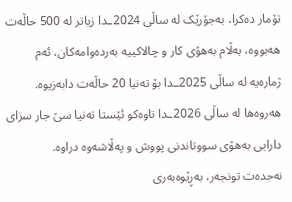تۆمار دەکرا، بەجۆرێک لە ساڵی 2024ـدا زیاتر لە 500 حاڵەت هەبووە، بەڵام بەهۆی کار و چالاکییە بەردەوامەکان، ئەم ژمارەیە لە ساڵی 2025ـدا بۆ تەنیا 20 حاڵەت دابەزیوە. هەروەها لە ساڵی 2026ـدا تاوەکو ئێستا تەنیا سێ جار سزای دارایی بەهۆی سووتاندنی پووش و پەڵاشەوە دراوە.
نەجدەت تونجەر، بەڕێوەبەری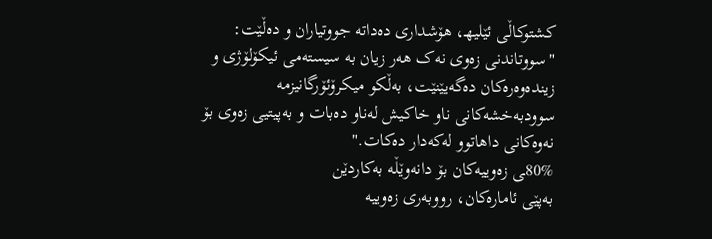کشتوکاڵی ئێلیهـ، هۆشداری دەداتە جووتیاران و دەڵێت: "سووتاندنی زەوی نەک هەر زیان بە سیستەمی ئیکۆلۆژی و زیندەوەرەکان دەگەیێنێت، بەڵکو میکرۆئۆرگانیزمە سوودبەخشەکانی ناو خاکیش لەناو دەبات و بەپیتیی زەوی بۆ نەوەکانی داهاتوو لەکەدار دەکات."
80%ـی زەوییەکان بۆ دانەوێڵە بەکاردێن
بەپێی ئامارەکان، رووبەری زەوییە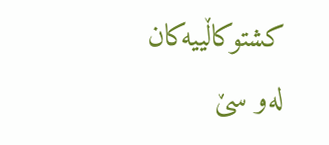کشتوکاڵییەکان لەو سێ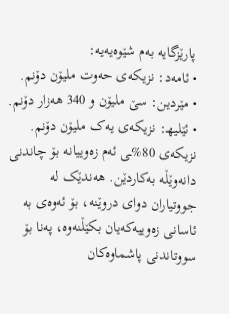پارێزگایە بەم شێوەیەیە:
• ئامەد: نزیکەی حەوت ملیۆن دۆنم.
• مێردین: سێ ملیۆن و 340 هەزار دۆنم.
• ئێلیهـ: نزیکەی یەک ملیۆن دۆنم.
نزیکەی 80%ـی ئەم زەوییانە بۆ چاندنی دانەوێڵە بەکاردێن. هەندێک لە جووتیاران دوای دروێنە، بۆ ئەوەی بە ئاسانی زەوییەکەیان بکێڵنەوە، پەنا بۆ سووتاندنی پاشماوەکان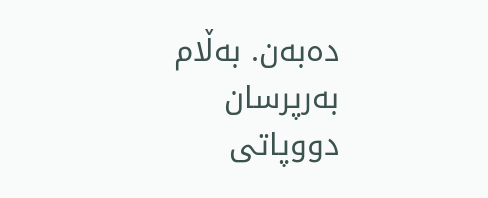دەبەن. بەڵام بەرپرسان دووپاتی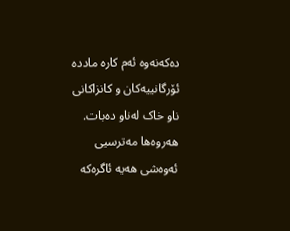دەکەنەوە ئەم کارە ماددە ئۆرگانییەکان و کانزاکانی ناو خاک لەناو دەبات. هەروەها مەترسیی ئەوەشی هەیە ئاگرەکە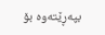بپەڕێتەوە بۆ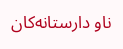ناو دارستانەکان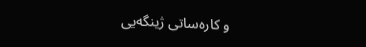و کارەساتی ژینگەیی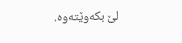لێ بکەوێتەوە.